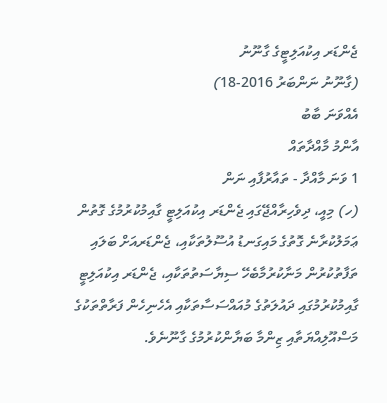ޖެންޑަރ އިކުއަލިޓީގެ ގާނޫނު
(ގާނޫނު ނަންބަރު 2016-18)
އެއްވަނަ ބާބު
އާންމު މާއްދާތައް
1 ވަނަ މާއްދާ - ތައާރުފާއި ނަން
(ހ) މިއީ، ދިވެހިރާއްޖޭގައި ޖެންޑަރ އިކުއަލިޓީ ގާއިމުކުރުމުގެ ގޮތުން ޢަމަލުކުރާނެ ގޮތުގެ މައިގަނޑު އުސޫލުތަކާއި، ޖެންޑަރއަށް ބަލައި ތަފާތުކުރުން މަނާކުރުމާބެހޭ ސިޔާސަތުތަކާއި، ޖެންޑަރ އިކުއަލިޓީ ގާއިމުކުރުމުގައި ދައުލަތުގެ މުއައްސަސާތަކާއި އެހެނިހެން ފަރާތްތަކުގެ މަސްއޫލިއްޔަތާއި ޒިންމާ ބަޔާންކުރުމުގެ ގާނޫނެވެ.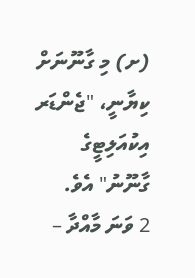(ށ) މި ގާނޫނަށް ކިޔާނީ، "ޖެންޑަރ އިކުއަލިޓީގެ ގާނޫނު" އެވެ.
2 ވަނަ މާއްދާ –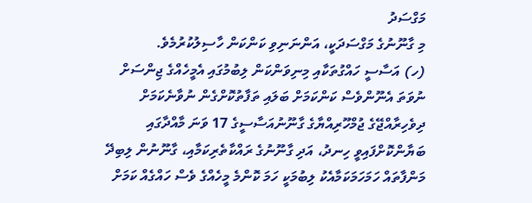މަގްސަދު
މި ގާނޫނުގެ މަގްސަދަކީ، އަންނަނިވި ކަންކަން ހާސިލުކުރުމެވެ.
(ހ) އަސާސީ ހައްގުތަކާއި މިނިވަންކަން ލިބުމުގައި އެމީހެއްގެ ޖިންސަށް ނުވަތަ އެނޫންވެސް ކަންކަމަށް ބަލައި ތަފާތުކޮށްގެން ނުވާނެކަމަށް ދިވެހިރާއްޖޭގެ ޖުމްހޫރިއްޔާގެ ގާނޫނުއަސާސީގެ 17 ވަނަ މާއްދާގައި ބަޔާންކޮށްފައިވީ ހިނދު، އަދި ގާނޫނުގެ ރައްކާތެރިކަމާއި، ގާނޫނުން ލިބިދޭ މަންފާތައް ހަމަހަމަކަމާއެކު ލިބުމަކީ ހަމަ ކޮންމެ މީހެއްގެ ވެސް ހައްގެއް ކަމަށް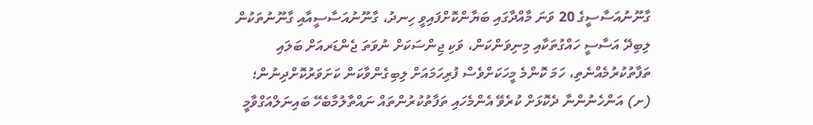ގާނޫނުއަސާސީގެ 20 ވަނަ މާއްދާގައި ބަޔާންކޮށްފައިވީ ހިނދު، ގާނޫނުއަސާސީއާއި ގާނޫނުތަކުން ލިބިދޭ އަސާސީ ހައްގުތަކާއި މިނިވަންކަން، ވަކި ޖިންސަކަށް ނުވަތަ ޖެންޑަރއަށް ބަލައި ތަފާތުކުރުމެއްނެތި، ހަމަ ކޮންމެ މީހަކަށްވެސް ފުރިހަމައަށް ލިބިގެންވާކަން ކަށަވަރުކޮށްދިނުން؛
(ށ) އަންހެނުންނާ ދެކޮޅަށް ކުރެވޭ އެންމެހައި ތަފާތުކުރުންތައް ނައްތާލުމާބެހޭ ބައިނަލްއަގްވާމީ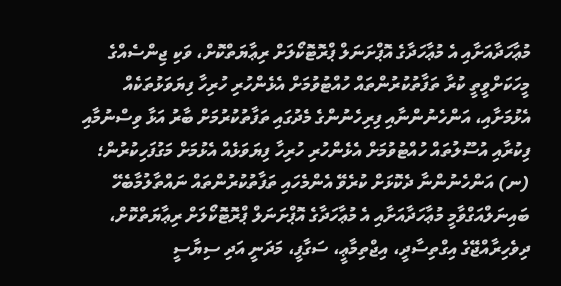މުޢާހަދާއަށާއި އެ މުޢާހަދާގެ އޮޕްށަނަލް ޕްރޮޓޮކޯލަށް ރިޢާޔަތްކޮށް، ވަކި ޖިންސެއްގެ މީހަކަށްވީތީ ކުރާ ތަފާތުކުރުންތައް ހުއްޓުވުމަށް އެޅެންހުރި ހުރިހާ ފިޔަވަޅުތަކެއް އެޅުމަށާއި، އަންހެނުންނާއި ފިރިހެނުންގެ މެދުގައި ތަފާތުކުރުމަށް ބާރު އަޅާ ވިސްނުމާއި ފިކުރާއި އުސޫލުތައް ހުއްޓުވުމަށް އެޅެންހުރި ހުރިހާ ފިޔަވަޅެއް އެޅުމަށް މަގުފަހިކުރުން؛
(ނ) އަންހެނުންނާ ދެކޮޅަށް ކުރެވޭ އެންމެހައި ތަފާތުކުރުންތައް ނައްތާލުމާބެހޭ ބައިނަލްއަގްވާމީ މުޢާހަދާއަށާއި އެ މުޢާހަދާގެ އޮޕްށަނަލް ޕްރޮޓޮކޯލަށް ރިޢާޔަތްކޮށް، ދިވެހިރާއްޖޭގެ އިގްތިސާދީ، އިޖްތިމާޢީ، ސަގާފީ، މަދަނީ އަދި ސިޔާސީ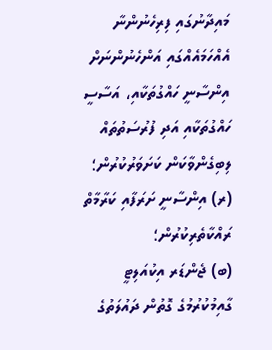މައިދާނުގައި ފިރިހެނުންނާ އެއްހަމައެއްގައި އަންހެނުންނަށް އިންސާނީ ހައްގުތަކާއި، އަސާސީ ހައްގުތަކާއި އަދި ފުރުސަތުތައް ލިބިގެންވާކަން ކަށަވަރުކުރުން؛
(ރ) އިންސާނީ ށަރަފާއި ކަރާމާތް ރައްކާތެރިކުރުން؛
(ބ) ޖެންޑަރ އިކުއަލިޓީ ގާއިމުކުރުމުގެ ގޮތުން ދައުލަތުގެ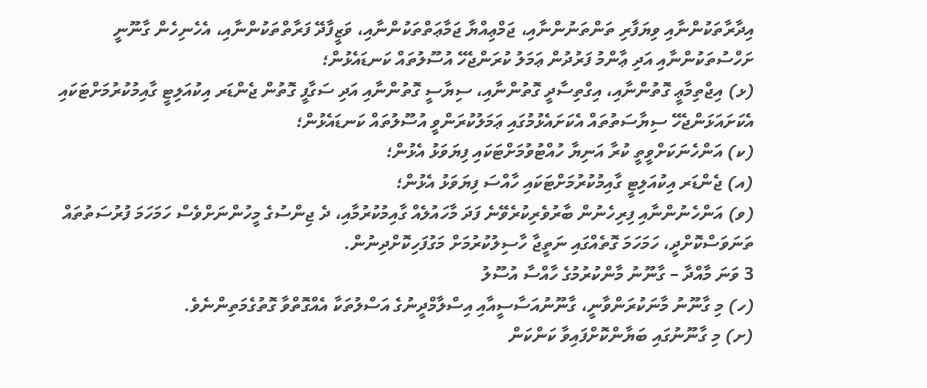އިދާރާތަކުންނާއި ވިޔަފާރި ތަންތަނުންނާއި، ޖަމްޢިއްޔާ ޖަމާޢަތްތަކުންނާއި، ވަޒީފާދޭ ފަރާތްތަކުންނާއި، އެހެނިހެން ގާނޫނީ ށަހްސުތަކުންނާއި އަދި ޢާންމު ފަރުދުން ޢަމަލު ކުރަންޖެހޭ އުސޫލުތައް ކަނޑައެޅުން؛
(ޅ) އިޖްތިމާޢީ ގޮތުންނާއި، އިގްތިސާދީ ގޮތުންނާއި، ސިޔާސީ ގޮތުންނާއި އަދި ސަގާފީ ގޮތުން ޖެންޑަރ އިކުއަލިޓީ ގާއިމުކުރުމަށްޓަކައި އެކަށައަޅަންޖެހޭ ސިޔާސަތުތައް އެކަށައެޅުމުގައި ޢަމަލުކުރަންވީ އުސޫލުތައް ކަނޑައެޅުން؛
(ކ) އަންހެނަކަށްވީތީ ކުރާ އަނިޔާ ހުއްޓުވުމަށްޓަކައި ފިޔަވަޅު އެޅުން؛
(އ) ޖެންޑަރ އިކުއަލިޓީ ގާއިމުކުރުމަށްޓަކައި ހާއްސަ ފިޔަވަޅު އެޅުން؛
(ވ) އަންހެނުންނާއި ފިރިހެނުން ބާރުވެރިކުރެވޭނެ ފަދަ މާހައުލެއް ގާއިމުކުރުމާއި، ދެ ޖިންސުގެ މީހުންނަށްވެސް ހަމަހަމަ ފުރުސަތުތައް ތަނަވަސްކޮށްދީ، ހަމަހަމަ ގޮތެއްގައި ނަތީޖާ ހާސިލުކުރުމަށް މަގުފަހިކޮށްދިނުން.
3 ވަނަ މާއްދާ – ގާނޫނު މާންކުރުމުގެ ހާއްސާ އުސޫލު
(ހ) މި ގާނޫނު މާނަކުރަންވާނީ، ގާނޫނުއަސާސީއާއި އިސްލާމްދީނުގެ އަސްލުތަކާ އެއްގޮތްވާ ގޮތުގެމަތިންނެވެ.
(ށ) މި ގާނޫނުގައި ބަޔާންކޮށްފައިވާ ކަންކަން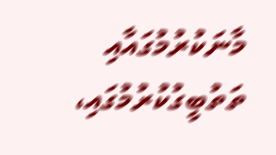މާނަކުރުމުގައާއި ތަތުބީގުކުރުމުގައި،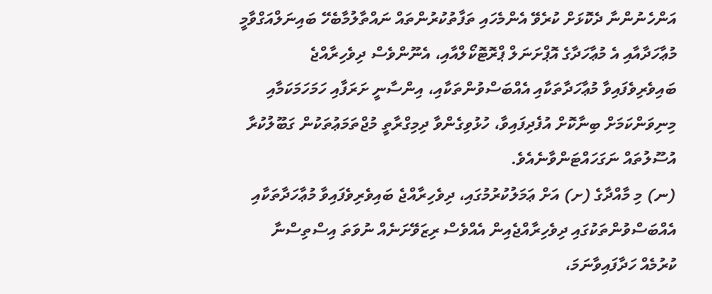އަންހެނުންނާ ދެކޮޅަށް ކުރެވޭ އެންމެހައި ތަފާތުކުރުންތައް ނައްތާލުމާބެހޭ ބައިނަލްއަގްވާމީ މުޢާހަދާއާއި އެ މުޢާހަދާގެ އޮޕްށަނަލް ޕްރޮޓޮކޯލްއާއި، އެނޫންވެސް ދިވެހިރާއްޖެ ބައިވެރިވެފައިވާ މުޢާހަދާތަކާއި އެއްބަސްވުންތަކާއި، އިންސާނީ ށަރަފާއި ހަމަހަމަކަމާއި މިނިވަންކަމަށް ބިނާކޮށް އުފެދިފައިވާ، ހުޅުވިގެންވާ ދިމިގްރާތީ މުޖްތަމަޢުތަކުން ގަބޫލުކުރާ އުސޫލުތައް ނަގަހައްޓަންވާނެއެވެ.
(ނ) މި މާއްދާގެ (ށ) އަށް ޢަމަލުކުރުމުގައި، ދިވެހިރާއްޖެ ބައިވެރިވެފައިވާ މުޢާހަދާތަކާއި އެއްބަސްވުންތަކުގައި ދިވެހިރާއްޖެއިން އެއްވެސް ރިޒަވޭށަނެއް ނުވަތަ އިސްތިސްނާ ކުރުމެއް ހަދާފައިވާނަމަ،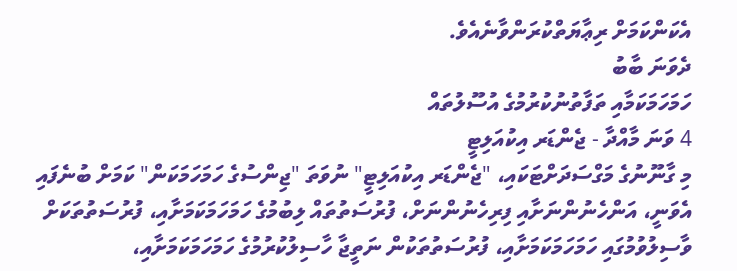އެކަންކަމަށް ރިޢާޔަތްކުރަންވާނެއެވެ.
ދެވަނަ ބާބު
ހަމަހަމަކަމާއި ތަފާތުނުކުރުމުގެ އުސޫލުތައް
4 ވަނަ މާއްދާ - ޖެންޑަރ އިކުއަލިޓީ
މި ގާނޫނުގެ މަގްސަދަށްޓަކައި، "ޖެންޑަރ އިކުއަލިޓީ" ނުވަތަ "ޖިންސުގެ ހަމަހަމަކަން" ކަމަށް ބުނެފައި އެވަނީ، އަންހެނުންނަށާއި ފިރިހެނުންނަށް، ފުރުސަތުތައް ލިބުމުގެ ހަމަހަމަކަމަށާއި، ފުރުސަތުތަކަށް ވާސިލުވުމުގައި ހަމަހަމަކަމަށާއި، ފުރުސަތުތަކުން ނަތީޖާ ހާސިލުކުރުމުގެ ހަމަހަމަކަމަށާއި،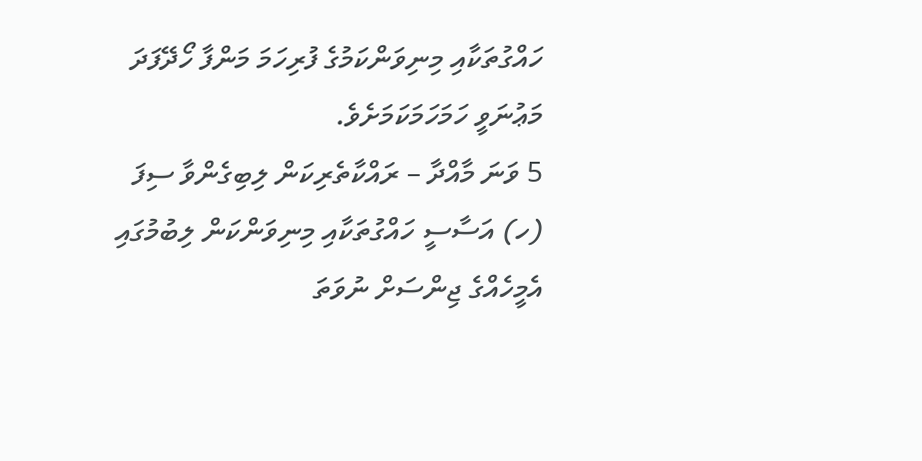ހައްގުތަކާއި މިނިވަންކަމުގެ ފުރިހަމަ މަންފާ ހޯދޭފަދަ މަޢުނަވީ ހަމަހަމަކަމަށެވެ.
5 ވަނަ މާއްދާ – ރައްކާތެރިކަން ލިބިގެންވާ ސިފަ
(ހ) އަސާސީ ހައްގުތަކާއި މިނިވަންކަން ލިބުމުގައި އެމީހެއްގެ ޖިންސަށް ނުވަތަ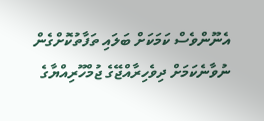އެނޫންވެސް ކަމަކަށް ބަލައި ތަފާތުކޮށްގެން ނުވާނެކަމަށް ދިވެހިރާއްޖޭގެ ޖުމްހޫރިއްޔާގެ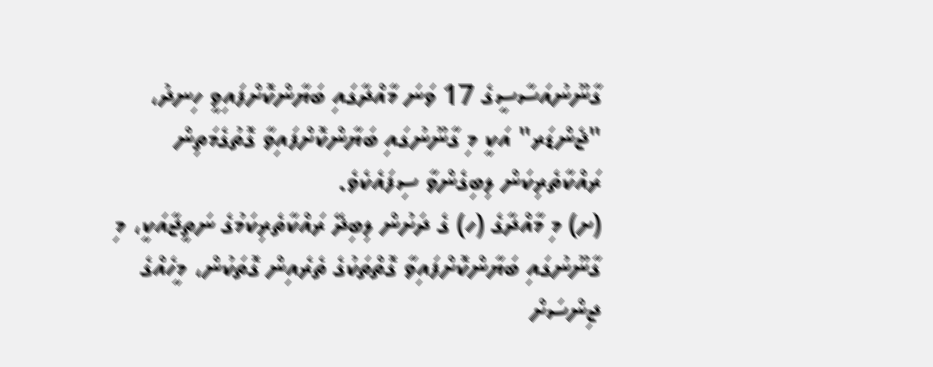ގާނޫނުއަސާސީގެ 17 ވަނަ މާއްދާގައި ބަޔާންކޮށްފައިވީ ހިނދު، "ޖެންޑަރ" އަކީ މި ގާނޫނުގައި ބަޔާންކޮށްފައިވާ ގޮތުގެމަތިން ރައްކާތެރިކަން ލިބިގެންވާ ސިފައެކެވެ.
(ށ) މި މާއްދާގެ (ހ) ގެ ދަށުން ލިބިދޭ ރައްކާތެރިކަމުގެ ނަތީޖާއަކީ، މި ގާނޫނުގައި ބަޔާންކޮށްފައިވާ ގޮތްތަކުގެ ތެރެއިން ގޮތަކުން، މީހެއްގެ ޖިންސަށް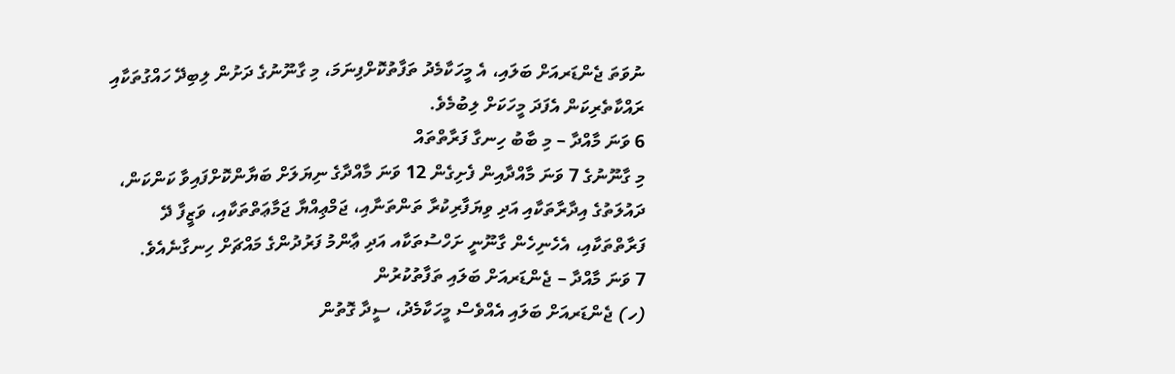ނުވަތަ ޖެންޑަރއަށް ބަލައި، އެ މީހަކާމެދު ތަފާތުކޮށްފިނަމަ، މި ގާނޫނުގެ ދަށުން ލިބިދޭ ހައްގުތަކާއި ރައްކާތެރިކަން އެފަދަ މީހަކަށް ލިބުމެވެ.
6 ވަނަ މާއްދާ – މި ބާބު ހިނގާ ފަރާތްތައް
މި ގާނޫނުގެ 7 ވަނަ މާއްދާއިން ފެށިގެން 12 ވަނަ މާއްދާގެ ނިޔަލަށް ބަޔާންކޮށްފައިވާ ކަންކަން، ދައުލަތުގެ އިދާރާތަކާއި އަދި ވިޔަފާރިކުރާ ތަންތަނާއި، ޖަމްޢިއްޔާ ޖަމާޢަތްތަކާއި، ވަޒީފާ ދޭ ފަރާތްތަކާއި، އެހެނިހެން ގާނޫނީ ށަހްސުތަކާއ އަދި ޢާންމު ފަރުދުންގެ މައްޗަށް ހިނގާނެއެވެ.
7 ވަނަ މާއްދާ – ޖެންޑަރއަށް ބަލައި ތަފާތުކުރުން
(ހ) ޖެންޑަރއަށް ބަލައި އެއްވެސް މީހަކާމެދު، ސީދާ ގޮތުން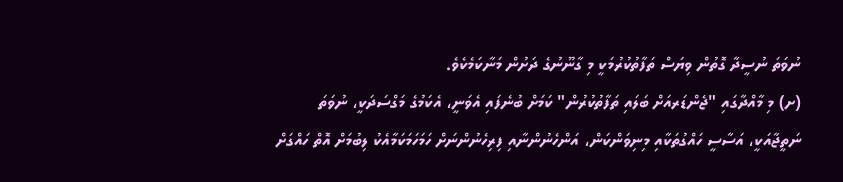ނުވަތަ ނުސީދާ ގޮތުން ވިޔަސް ތަފާތުކުރުމަކީ މި ގާނޫނުގެ ދަށުން މަނާކަމެކެވެ.
(ށ) މި މާއްދާގައި "ޖެންޑަރއަށް ބަލައި ތަފާތުކުރުން" ކަމަށް ބުނެފައި އެވަނީ، އެކަމުގެ މަގްސަދަކީ، ނުވަތަ ނަތީޖާއަކީ، އަސާސީ ހައްގުތަކާއި މިނިވަންކަން، އަންހެނުންނާއި ފިރިހެނުންނަށް ހަމަހަމަކަމާއެކު ލިބުމަށް އޮތް ހައްގަށް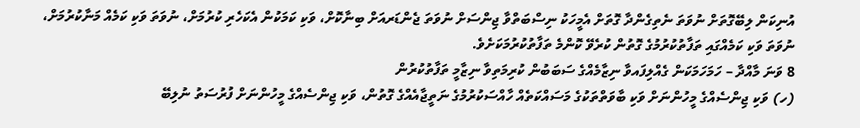އުނިކަން ލިބޭގޮތަށް ނުވަތަ ނެތިގެންދާ ގޮތަށް އެމީހަކު ނިސްބަތްވާ ޖިންސަށް ނުވަތަ ޖެންޑަރއަށް ބިނާކޮށް، ވަކި ކަމަކުން އެކަހެރި ކުރުމަށް، ނުވަތަ ވަކި ކަމެއް މަނާކުރުމަށް، ނުވަތަ ވަކި ކަމެއްގައި ތަފާތުކުރުމުގެ ގޮތުން ކުރެވޭ ކޮންމެ ތަފާތުކުރުމަކަށެވެ.
8 ވަނަ މާއްދާ – ހަމަހަމަކަން ގެއްލިފައވާ ނިޒާމެއްގެ ސަބަބުން ކުރިމަތިވާ ނިޒާމީ ތަފާތުކުރުން
(ހ) ވަކި ޖިންސެއްގެ މީހުންނަށް ވަކި ބާވަތްތަކުގެ މަސައްކަތެއް ހާއްސަކުރުމުގެ ނަތީޖާއެއްގެ ގޮތުން، ވަކި ޖިންސެއްގެ މީހުންނަށް ފުރުސަތު ނުލިބޭ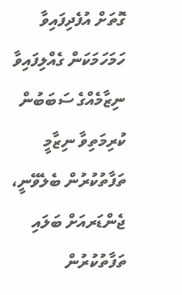ގޮތަށް އުފެދިފައިވާ ހަމަހަމަކަން ގެއްލިފައިވާ ނިޒާމެއްގެ ސަބަބުން ކުރިމަތިވާ ނިޒާމީ ތަފާތުކުރުން ބެލެވޭނީ، ޖެންޑަރއަށް ބަލައި ތަފާތުކުރުން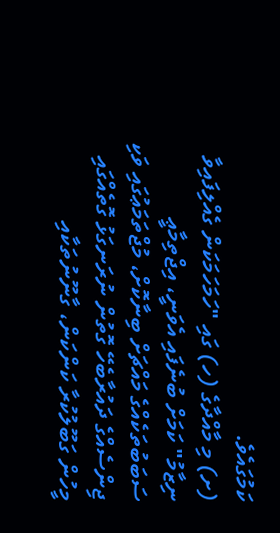ކަމުގައެވެ.
(ށ) މި މާއްދާގެ (ހ) ގައި "ހަމަހަމަކަން ގެއްލިފައިވާ ނިޒާމު" ކަމަށް ބުނެފައި އެވަނީ، އިޖްތިމާޢީ ސަބަބުތަކެއްގެ މައްޗަށް ބިނާކޮށް، މުޖްތަމަޢުގައި ވަކި ޖިންސެއްގެ ދައުރާބެހޭ ގޮތުން ނުރަނގަޅު ގޮތެއްގައި މީހުން ގަބޫލުކުރާ ކަންކަން، ގާނޫނުތަކާއި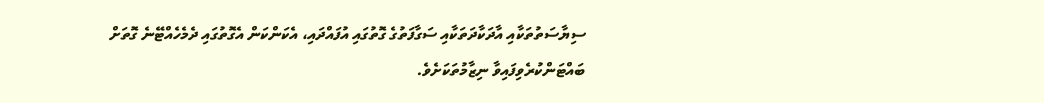ސިޔާސަތުތަކާއި އާދަކާދަތަކާއި ސަގާފަތުގެ ގޮތުގައި އުފައްދައި، އެކަންކަން އެގޮތުގައި ދެމެހެއްޓޭނެ ގޮތަށް ބައްޓަންކުރެވިފައިވާ ނިޒާމުތަކަށެވެ.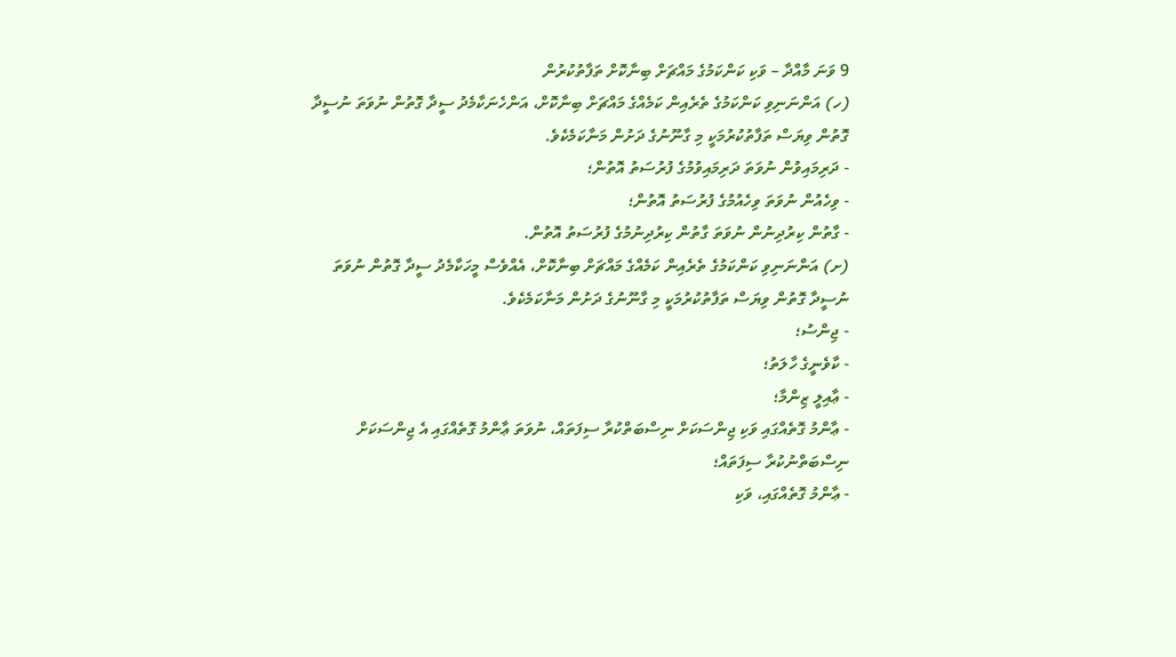9 ވަނަ މާއްދާ – ވަކި ކަންކަމުގެ މައްޗަށް ބިނާކޮށް ތަފާތުކުރުން
(ހ) އަންނަނިވި ކަންކަމުގެ ތެރެއިން ކަމެއްގެ މައްޗަށް ބިނާކޮށް، އަންހެނަކާމެދު ސީދާ ގޮތުން ނުވަތަ ނުސީދާ ގޮތުން ވިޔަސް ތަފާތުކުރުމަކީ މި ގާނޫނުގެ ދަށުން މަނާކަމެކެވެ.
- ދަރިމައިވުން ނުވަތަ ދަރިމައިވުމުގެ ފުރުސަތު އޮތުން؛
- ވިހެއުން ނުވަތަ ވިހެއުމުގެ ފުރުސަތު އޮތުން؛
- ގާތުން ކިރުދިނުން ނުވަތަ ގާތުން ކިރުދިނުމުގެ ފުރުސަތު އޮތުން.
(ށ) އަންނަނިވި ކަންކަމުގެ ތެރެއިން ކަމެއްގެ މައްޗަށް ބިނާކޮށް، އެއްވެސް މީހަކާމެދު ސީދާ ގޮތުން ނުވަތަ ނުސީދާ ގޮތުން ވިޔަސް ތަފާތުކުރުމަކީ މި ގާނޫނުގެ ދަށުން މަނާކަމެކެވެ.
- ޖިންސު؛
- ކާވެނީގެ ހާލަތު؛
- ޢާއިލީ ޒިންމާ؛
- ޢާންމު ގޮތެއްގައި ވަކި ޖިންސަކަށް ނިސްބަތްކުރާ ސިފަތައް، ނުވަތަ ޢާންމު ގޮތެއްގައި އެ ޖިންސަކަށް ނިސްބަތްނުކުރާ ސިފަތައް؛
- ޢާންމު ގޮތެއްގައި، ވަކި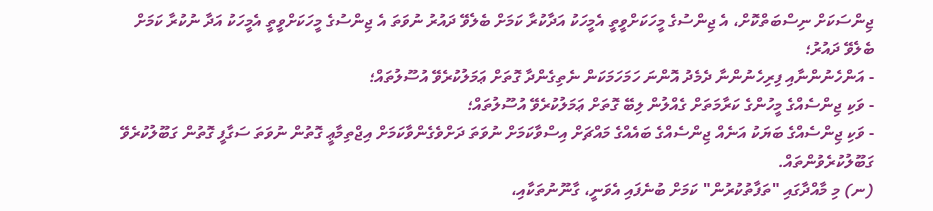ޖިންސަކަށް ނިސްބަތްކޮށް، އެ ޖިންސުގެ މީހަކަށްވީތީ އެމީހަކު އަދާކުރާ ކަމަށް ބެލެވޭ ދައުރު ނުވަތަ އެ ޖިންސުގެ މީހަކަށްވީތީ އެމީހަކު އަދާ ނުކުރާ ކަމަށް ބެލެވޭ ދައުރު؛
- އަންހެނުންނާއި ފިރިހެނުންނާ ދެމެދު އޮންނަ ހަމަހަމަކަން ނެތިގެންދާ ގޮތަށް ޢަމަލުކުރެވޭ އުސޫލުތައް؛
- ވަކި ޖިންސެއްގެ މީހުންގެ ކަރާމަތަށް ގެއްލުން ލިބޭ ގޮތަށް ޢަމަލުކުރެވޭ އުސޫލުތައް؛
- ވަކި ޖިންސެއްގެ ބަޔަކު އަނެއް ޖިންސެއްގެ ބައެއްގެ މައްޗަށް އިސްވާކަމަށް ނުވަތަ ދަށްވެގެންވާކަމަށް އިޖްތިމާޢީ ގޮތުން ނުވަތަ ސަގާފީ ގޮތުން ގަބޫލުކުރެވޭ ގަބޫލުކުރެވުންތައް.
(ނ) މި މާއްދާގައި "ތަފާތުކުރުން" ކަމަށް ބުނެފައި އެވަނީ، ގާނޫނުތަކާއި،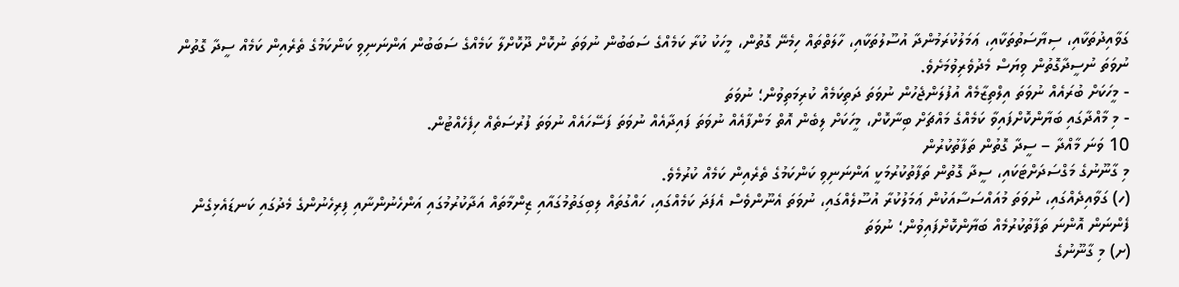ގަވާއިދުތަކާއި، ސިޔާސަތުތަކާއި، ޢަމަލުކުރަމުންދާ އުސޫލުތަކާއި، ހާލަތްތައް ހިމެނޭ ގޮތުން، މީހަކު ކުރާ ކަމެއްގެ ސަބަބުން ނުވަތަ ނުކޮށް ދޫކޮށްލާ ކަމެއްގެ ސަބަބުން އަންނަނިވި ކަންކަމުގެ ތެރެއިން ކަމެއް ސީދާ ގޮތުން ނުވަތަ ނުސީދާގޮތުން ވިޔަސް މެދުވެރިވުމަށެވެ.
- މީހަކަށް ބުރައެއް ނުވަތަ އިލްތިޒާމެއް އުފުލަންޖެހުން ނުވަތަ ދަތިކަމެއް ކުރިމަތިވުން؛ ނުވަތަ
- މި މާއްދާގައި ބަޔާންކޮށްފައިވާ ކަމެއްގެ މައްޗަށް ބިނާކޮށް، މީހަކަށް ލިބެން އޮތް މަންފާއެއް ނުވަތަ ފައިދާއެއް ނުވަތަ ފަސޭހައެއް ނުވަތަ ފުރުސަތެއް ހިފެހެއްޓުން.
10 ވަނަ މާއްދާ – ސީދާ ގޮތުން ތަފާތުކުރުން
މި ގާނޫނުގެ މަގްސަދަށްޓަކައި، ސީދާ ގޮތުން ތަފާތުކުރުމަކީ އަންނަނިވި ކަންކަމުގެ ތެރެއިން ކަމެއް ކުރުމެވެ.
(ހ) ގަވާއިދެއްގައި، ނުވަތަ މުއައްސަސާއަކުން ޢަމަލުކުރާ އުސޫލެއްގައި، ނުވަތަ އެނޫންވެސް އެފަދަ ކަމެއްގައި، ހައްގުތައް ލިބިގަތުމުގައާއި ޒިންމާތައް އަދާކުރުމުގައި އަންހެނުންނާއި ފިރިހެނުންގެ މެދުގައި ކަނޑައެޅިގެން ފެންނަން އޮންނަ ތަފާތުކުރުމެއް ބަޔާންކޮށްފައިވުން؛ ނުވަތަ
(ށ) މި ގާނޫނުގެ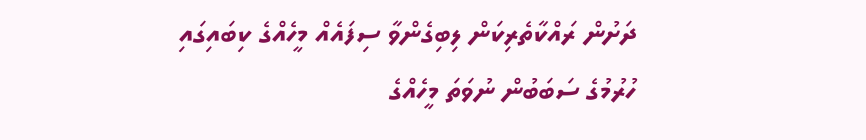ދަށުން ރައްކާތެރިކަން ލިބިގެންވާ ސިފައެއް މީހެއްގެ ކިބައިގައި ހުރުމުގެ ސަބަބުން ނުވަތަ މީހެއްގެ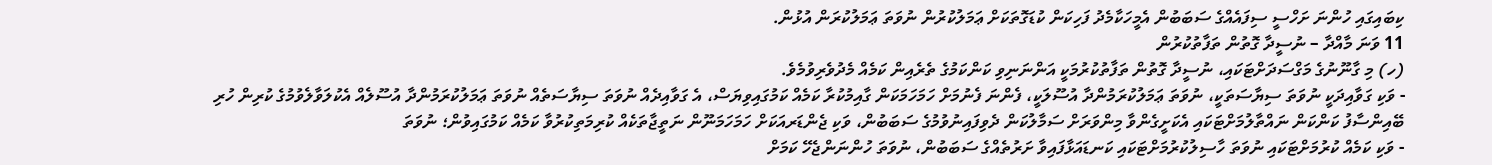ކިބައިގައި ހުންނަ ށަހްސީ ސިފައެއްގެ ސަބަބުން އެމީހަކާމެދު ފަހިކަން ކުޑަގޮތަކަށް ޢަމަލުކުރުން ނުވަތަ ޢަމަލުކުރަން އުޅުން.
11 ވަނަ މާއްދާ – ނުސީދާ ގޮތުން ތަފާތުކުރުން
(ހ) މި ގާނޫނުގެ މަގްސަދަށްޓަކައި، ނުސީދާ ގޮތުން ތަފާތުކުރުމަކީ އަންނަނިވި ކަންކަމުގެ ތެރެއިން ކަމެއް މެދުވެރިވުމެވެ.
- ވަކި ގަވާއިދަކީ ނުވަތަ ސިޔާސަތަކީ، ނުވަތަ ޢަމަލުކުރަމުންދާ އުސޫލަކީ، ފެންނަ ފެނުމަށް ހަމަހަމަކަން ގާއިމުކުރާ ކަމެއް ކަމުގައިވިޔަސް، އެ ގަވާއިދެއް ނުވަތަ ސިޔާސަތެއް ނުވަތަ ޢަމަލުކުރަމުންދާ އުސޫލެއް އެކުލަވާލެވުމުގެ ކުރިން ހުރި ބޭއިންސާފު ކަންކަން ނައްތާލުމަށްޓަކައި އެކަށީގެންވާ މިންވަރަށް ސަމާލުކަން ދެވިފައިނުވުމުގެ ސަބަބުން، ވަކި ޖެންޑަރއަކަށް ހަމަހަމަނޫން ނަތީޖާތަކެއް ކުރިމަތިކުރުވާ ކަމެއް ކަމުގައިވުން؛ ނުވަތަ
- ވަކި ކަމެއް ކުރުމަށްޓަކައި ނުވަތަ ހާސިލުކުރުމަށްޓަކައި ކަނޑައަޅާފައިވާ ށަރުތެއްގެ ސަބަބުން، ނުވަތަ ހުންނަންޖެހޭ ކަމަށް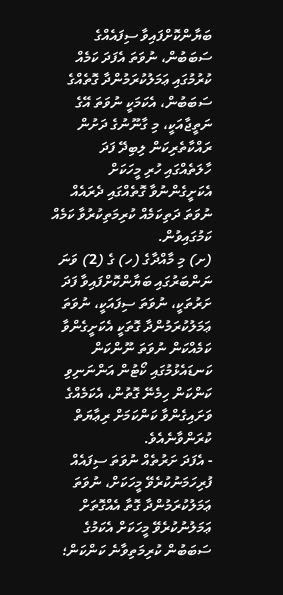ބަޔާންކޮށްފައިވާ ސިފައެއްގެ ސަބަބުން، ނުވަތަ އެފަދަ ކަމެއް ކުރުމުގައި ޢަމަލުކުރަމުންދާ ގޮތެއްގެ ސަބަބުން، އެކަމަކީ ނުވަތަ އޭގެ ނަތީޖާއަކީ، މި ގާނޫނުގެ ދަށުން ރައްކާތެރިކަން ލިބިދޭ ފަދަ ހާލަތެއްގައި ހުރި މީހަކަށް އެކަށީގެންނުވާ ގޮތެއްގައި ދެރައެއް ނުވަތަ ދަތިކަމެއް ކުރިމަތިކުރުވާ ކަމެއް ކަމުގައިވުން.
(ށ) މި މާއްދާގެ (ހ) ގެ (2) ވަނަ ނަންބަރުގައި ބަޔާންކޮށްފައިވާ ފަދަ ށަރުތަކީ، ނުވަތަ ސިފައަކީ، ނުވަތަ ޢަމަލުކުރަމުންދާ ގޮތަކީ އެކަށީގެންވާ ކަމެއްކަން ނުވަތަ ނޫންކަން ކަނޑައެޅުމުގައި ކޯޓުން އަންނަނިވި ކަންކަން ހިމެނޭ ގޮތުން، އެކަމެއްގެ ވަށައިގެންވާ ކަންކަމަށް ރިޢާޔަތް ކުރަންވާނެއެވެ.
- އެފަދަ ށަރުތެއް ނުވަތަ ސިފައެއް ފުރިހަމަނުކުރެވޭ މީހަކަށް، ނުވަތަ ޢަމަލުކުރަމުންދާ ގޮތާ އެއްގޮތަށް ޢަމަލުނުކުރެވޭ މީހަކަށް އެކަމުގެ ސަބަބުން ކުރިމަތިވާނެ ކަންކަން؛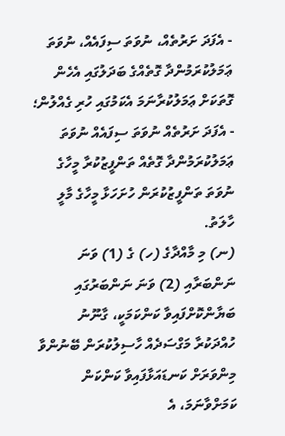- އެފަދަ ށަރުތެއް، ނުވަތަ ސިފައެއް، ނުވަތަ ޢަމަލުކުރަމުންދާ ގޮތެއްގެ ބަދަލުގައި އެހެން ގޮތަކަށް ޢަމަލުކުރާނަމަ އެކަމުގައި ހުރި ގެއްލުން؛
- އެފަދަ ށަރުތެއް ނުވަތަ ސިފައެއް ނުވަތަ ޢަމަލުކުރަމުންދާ ގޮތެއް ތަންފީޒުކުރާ މީހާގެ ނުވަތަ ތަންފީޒުކުރަން ހުށަހަޅާ މީހާގެ މާލީ ހާލަތު.
(ނ) މި މާއްދާގެ (ހ) ގެ (1) ވަނަ ނަންބަރާއި (2) ވަނަ ނަންބަރުގައި ބަޔާންކޮށްފައިވާ ކަންކަމަކީ، ގާނޫނު ހުއްދަކުރާ މަގްސަދެއް ހާސިލުކުރަން ބޭނުންވާ މިންވަރަށް ކަނޑައަޅާފައިވާ ކަންކަން ކަމަށްވާނަމަ، އެ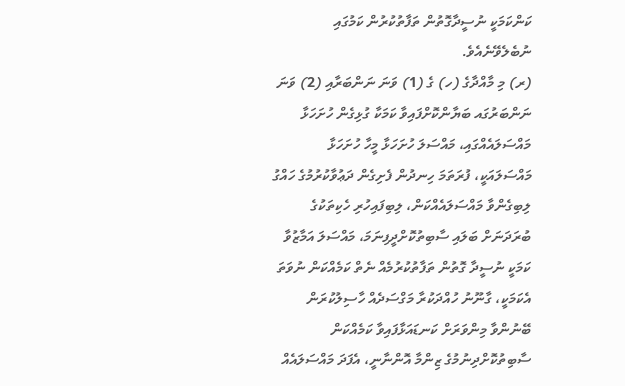ކަންކަމަކީ ނުސީދާގޮތުން ތަފާތުކުރުން ކަމުގައި ނުބެލެވޭނެއެވެ.
(ރ) މި މާއްދާގެ (ހ) ގެ (1) ވަނަ ނަންބަރާއި (2) ވަނަ ނަންބަރުގައ ބަޔާންކޮށްފައިވާ ކަމަކާ ގުޅިގެން ހުށަހަޅާ މައްސަލައެއްގައި، މައްސަލަ ހުށަހަޅާ މީހާ ހުށަހަޅާ މައްސަލައަކީ، ފުރަތަމަ ހިނދުން ފެށިގެން ދަޢުވާކުރުމުގެ ހައްގު ލިބިގެންވާ މައްސަލައެއްކަން، ލިބިފައިހުރި ހެކިތަކުގެ ބުރަދަނަށް ބަލައި ސާބިތުކޮށްދީފިނަމަ، މައްސަލަ އަމާޒުވާ ކަމަކީ ނުސީދާ ގޮތުން ތަފާތުކުރުމެއް ނެތް ކަމެއްކަން ނުވަތަ އެކަމަކީ، ގާނޫނު ހުއްދަކުރާ މަގްސަދެއް ހާސިލުކުރަން ބޭނުންވާ މިންވަރަށް ކަނޑައަޅާފައިވާ ކަމެއްކަން ސާބިތުކޮށްދިނުމުގެ ޒިންމާ އޮންނާނީ، އެފަދަ މައްސަލައެއް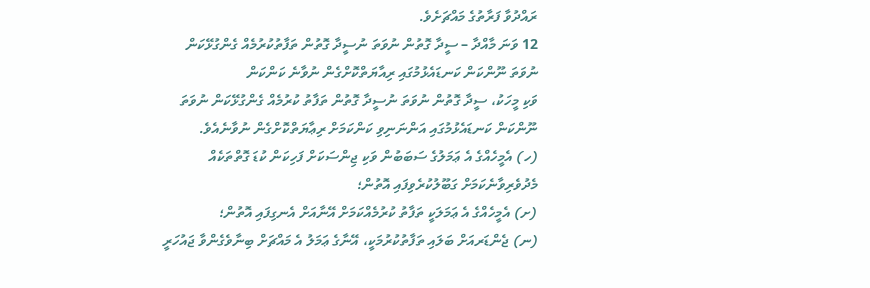ރައްދުވާ ފަރާތުގެ މައްޗަށެވެ.
12 ވަނަ މާއްދާ – ސީދާ ގޮތުން ނުވަތަ ނުސީދާ ގޮތުން ތަފާތުކުރުމެއް ގެންގުޅޭކަން ނުވަތަ ނޫންކަން ކަނޑައެޅުމުގައި ރިއާޔަތްކޮށްގެން ނުވާނެ ކަންކަން
ވަކި މީހަކު، ސީދާ ގޮތުން ނުވަތަ ނުސީދާ ގޮތުން ތަފާތު ކުރުމެއް ގެންގުޅޭކަން ނުވަތަ ނޫންކަން ކަނޑައެޅުމުގައި އަންނަނިވި ކަންކަމަށް ރިޢާޔަތްކޮށްގެން ނުވާނެއެވެ.
(ހ) އެމީހެއްގެ އެ ޢަމަލުގެ ސަބަބުން ވަކި ޖިންސަކަށް ފަހިކަން ކުޑަ ގޮތްތަކެއް މެދުވެރިވާނެކަމަށް ގަބޫލުކުރެވިފައި އޮތުން؛
(ށ) އެމީހެއްގެ އެ ޢަމަލަކީ ތަފާތު ކުރުމެއްކަމަށް އޭނާއަށް އެނގިފައި އޮތުން؛
(ނ) ޖެންޑަރއަށް ބަލައި ތަފާތުކުރުމަކީ، އޭނާގެ ޢަމަލު އެ މައްޗަށް ބިނާވެގެންވާ ޖައުހަރީ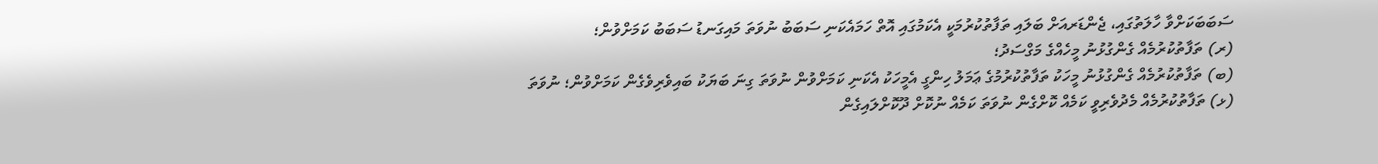ސަބަބަކަށްވާ ހާލަތުގައި، ޖެންޑަރއަށް ބަލައި ތަފާތުކުރުމަކީ އެކަމުގައި އޮތް ހަމައެކަނި ސަބަބު ނުވަތަ މައިގަނޑު ސަބަބު ކަމަށްވުން؛
(ރ) ތަފާތުކުރުމެއް ގެންގުޅުނު މީހެއްގެ މަގްސަދު؛
(ބ) ތަފާތުކުރުމެއް ގެންގުޅުނު މީހަކު ތަފާތުކުރުމުގެ ޢަމަލު ހިންގީ އެމީހަކު އެކަނި ކަމަށްވުން ނުވަތަ ގިނަ ބަޔަކު ބައިވެރިވެގެން ކަމަށްވުން؛ ނުވަތަ
(ޅ) ތަފާތުކުރުމެއް މެދުވެރިވީ ކަމެއް ކޮށްގެން ނުވަތަ ކަމެއް ނުކޮށް ދޫކޮށްލައިގެން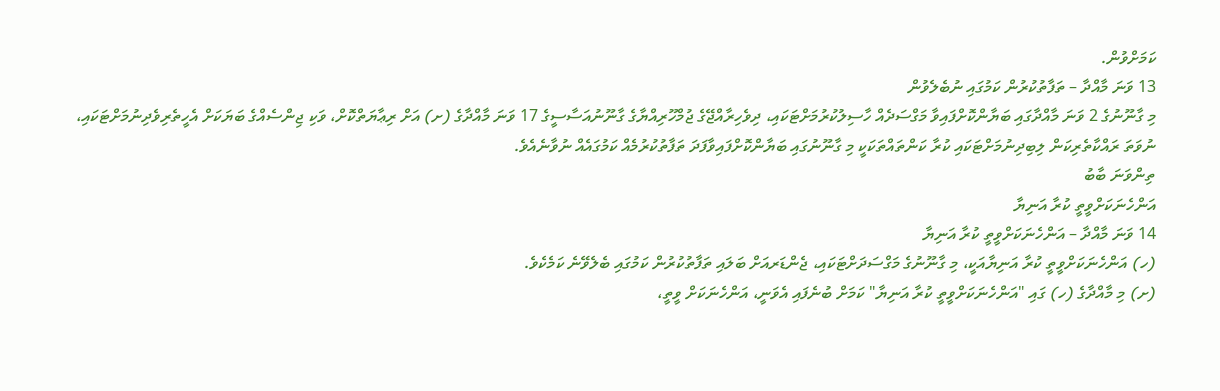ކަމަށްވުން.
13 ވަނަ މާއްދާ – ތަފާތުކުރުން ކަމުގައި ނުބެލެވުން
މި ގާނޫނުގެ 2 ވަނަ މާއްދާގައި ބަޔާންކޮށްފައިވާ މަގްސަދެއް ހާސިލުކުރުމަށްޓަކައި، ދިވެހިރާއްޖޭގެ ޖުމްހޫރިއްޔާގެ ގާނޫނުއަސާސީގެ 17 ވަނަ މާއްދާގެ (ށ) އަށް ރިޢާޔަތްކޮށް، ވަކި ޖިންސެއްގެ ބަޔަކަށް އެހީތެރިވެދިނުމަށްޓަކައި، ނުވަތަ ރައްކާތެރިކަން ލިބިދިނުމަށްޓަކައި ކުރާ ކަންތައްތަކަކީ މި ގާނޫނުގައި ބަޔާންކޮށްފައިވާފަދަ ތަފާތުކުރުމެއް ކަމުގައެއް ނުވާނެއެވެ.
ތިންވަނަ ބާބު
އަންހެނަކަށްވީތީ ކުރާ އަނިޔާ
14 ވަނަ މާއްދާ – އަންހެނަކަށްވީތީ ކުރާ އަނިޔާ
(ހ) އަންހެނަކަށްވީތީ ކުރާ އަނިޔާއަކީ، މި ގާނޫނުގެ މަގްސަދަށްޓަކައި، ޖެންޑަރއަށް ބަލައި ތަފާތުކުރުން ކަމުގައި ބެލެވޭނެ ކަމެކެވެ.
(ށ) މި މާއްދާގެ (ހ) ގައި "އަންހެނަކަށްވީތީ ކުރާ އަނިޔާ" ކަމަށް ބުނެފައި އެވަނީ، އަންހެނަކަށް ވީތީ،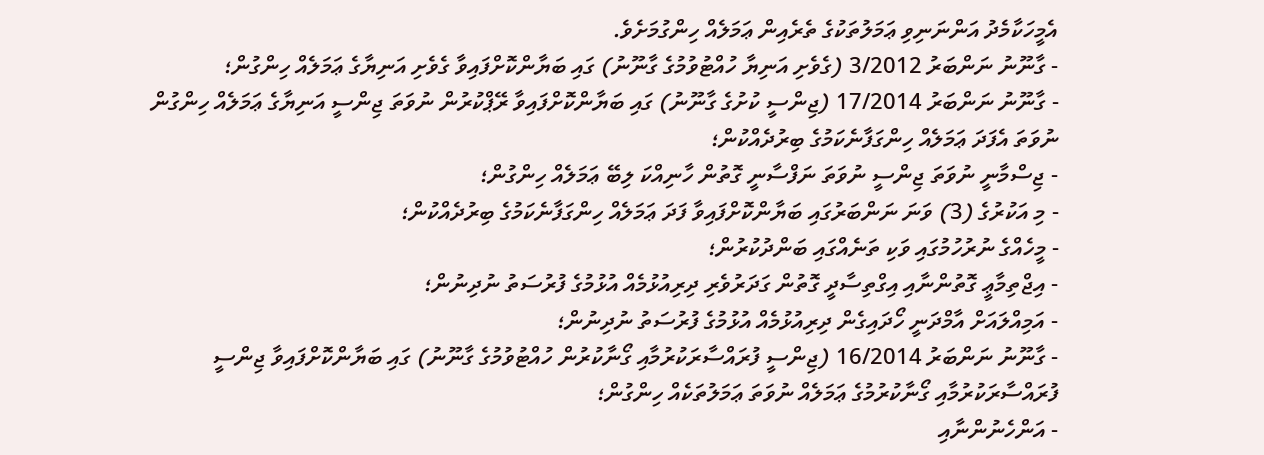އެމީހަކާމެދު އަންނަނިވި ޢަމަލުތަކުގެ ތެރެއިން ޢަމަލެއް ހިންގުމަށެވެ.
- ގާނޫނު ނަންބަރު 3/2012 (ގެވެށި އަނިޔާ ހުއްޓުވުމުގެ ގާނޫނު) ގައި ބަޔާންކޮށްފައިވާ ގެވެށި އަނިޔާގެ ޢަމަލެއް ހިންގުން؛
- ގާނޫނު ނަންބަރު 17/2014 (ޖިންސީ ކުށުގެ ގާނޫނު) ގައި ބަޔާންކޮށްފައިވާ ރޭޕްކުރުން ނުވަތަ ޖިންސީ އަނިޔާގެ ޢަމަލެއް ހިންގުން ނުވަތަ އެފަދަ ޢަމަލެއް ހިންގަފާނެކަމުގެ ބިރުދެއްކުން؛
- ޖިސްމާނީ ނުވަތަ ޖިންސީ ނުވަތަ ނަފްސާނީ ގޮތުން ހާނިއްކަ ލިބޭ ޢަމަލެއް ހިންގުން؛
- މި އަކުރުގެ (3) ވަނަ ނަންބަރުގައި ބަޔާންކޮށްފައިވާ ފަދަ ޢަމަލެއް ހިންގަފާނެކަމުގެ ބިރުދެއްކުން؛
- މީހެއްގެ ނުރުހުމުގައި ވަކި ތަނެއްގައި ބަންދުކުރުން؛
- އިޖްތިމާޢީ ގޮތުންނާއި އިގްތިސާދީ ގޮތުން ގަދަރުވެރި ދިރިއުޅުމެއް އުޅުމުގެ ފުރުސަތު ނުދިނުން؛
- އަމިއްލައަށް އާމްދަނީ ހޯދައިގެން ދިރިއުޅުމެއް އުޅުމުގެ ފުރުސަތު ނުދިނުން؛
- ގާނޫނު ނަންބަރު 16/2014 (ޖިންސީ ފުރައްސާރަކުރުމާއި ގޯނާކުރުން ހުއްޓުވުމުގެ ގާނޫނު) ގައި ބަޔާންކޮށްފައިވާ ޖިންސީ ފުރައްސާރަކުރުމާއި ގޯނާކުރުމުގެ ޢަމަލެއް ނުވަތަ ޢަމަލުތަކެއް ހިންގުން؛
- އަންހެނުންނާއި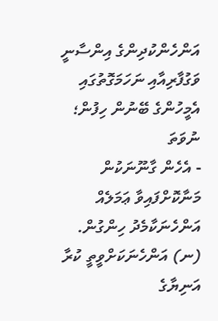އަންހެންކުދިންގެ އިންސާނީ ވަގުފާރިއާއި ނަހަމަގޮތުގައި އެމީހުންގެ ބޭނުން ހިފުން؛ ނުވަތަ
- އެހެން ގާނޫނަކުން މަނާކޮށްފައިވާ ޢަމަލެއް އަންހެނަކާމެދު ހިންގުން.
(ނ) އަންހެނަކަށްވީތީ ކުރާ އަނިޔާގެ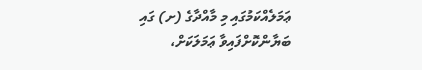ޢަމަލެއްކަމުގައި މި މާއްދާގެ (ށ) ގައި ބަޔާންކޮށްފައިވާ ޢަމަލަކަށް،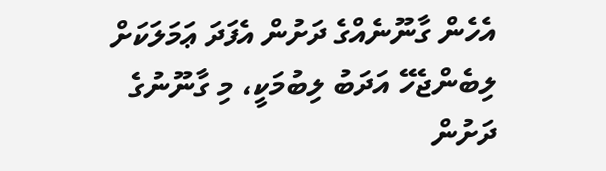އެހެން ގާނޫނެއްގެ ދަށުން އެފަދަ ޢަމަލަކަށް ލިބެންޖެހޭ އަދަބު ލިބުމަކީ، މި ގާނޫނުގެ ދަށުން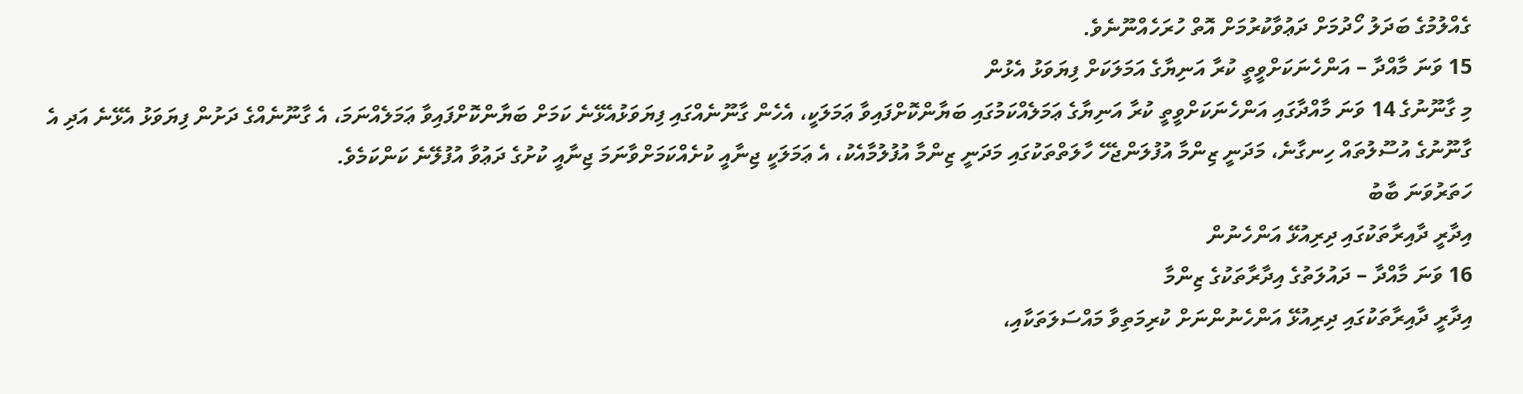ގެއްލުމުގެ ބަދަލު ހޯދުމަށް ދަޢުވާކުރުމަށް އޮތް ހުރަހެއްނޫނެވެ.
15 ވަނަ މާއްދާ – އަންހެނަކަށްވީތީ ކުރާ އަނިޔާގެ އަމަލަކަށް ފިޔަވަޅު އެޅުން
މި ގާނޫނުގެ 14 ވަނަ މާއްދާގައި އަންހެނަކަށްވީތީ ކުރާ އަނިޔާގެ ޢަމަލެއްކަމުގައި ބަޔާންކޮށްފައިވާ ޢަމަލަކީ، އެހެން ގާނޫނެއްގައި ފިޔަވަޅުއެޅޭނެ ކަމަށް ބަޔާންކޮށްފައިވާ ޢަމަލެއްނަމަ، އެ ގާނޫނެއްގެ ދަށުން ފިޔަވަޅު އެޅޭނެ އަދި އެ ގާނޫނުގެ އުސޫލުތައް ހިނގާނެ، މަދަނީ ޒިންމާ އުފުލަންޖެހޭ ހާލަތްތަކުގައި މަދަނީ ޒިންމާ އުފުލުމާއެކު، އެ ޢަމަލަކީ ޖިނާއީ ކުށެއްކަމަށްވާނަމަ ޖިނާއީ ކުށުގެ ދަޢުވާ އުފުލޭނެ ކަންކަމެވެ.
ހަތަރުވަނަ ބާބު
އިދާރީ ދާއިރާތަކުގައި ދިރިއުޅޭ އަންހެނުން
16 ވަނަ މާއްދާ – ދައުލަތުގެ އިދާރާތަކުގެ ޒިންމާ
އިދާރީ ދާއިރާތަކުގައި ދިރިއުޅޭ އަންހެނުންނަށް ކުރިމަތިވާ މައްސަލަތަކާއި،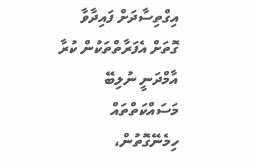އިގްތިސާދަށް ފައިދާވާ ގޮތަށް އެފަރާތްތަކުން ކުރާ އާމްދަނީ ނުލިބޭ މަސައްކަތްތައް ހިމެނޭގޮތުން،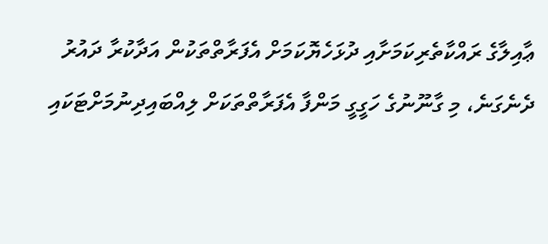ޢާއިލާގެ ރައްކާތެރިކަމަށާއި ދުޅަހެޔޮކަމަށް އެފަރާތްތަކުން އަދާކުރާ ދައުރު ދެނެގަނެ، މި ގާނޫނުގެ ހަގީގީ މަންފާ އެފަރާތްތަކަށް ލިއްބައިދިނުމަށްޓަކައި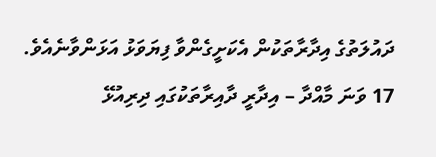ދައުލަތުގެ އިދާރާތަކުން އެކަށީގެންވާ ފިޔަވަޅު އަޅަންވާނެއެވެ.
17 ވަނަ މާއްދާ – އިދާރީ ދާއިރާތަކުގައި ދިރިއުޅޭ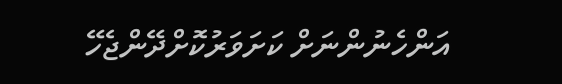އަންހެނުންނަށް ކަށަވަރުކޮށްދޭންޖެހޭ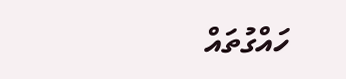ހައްގުތައް